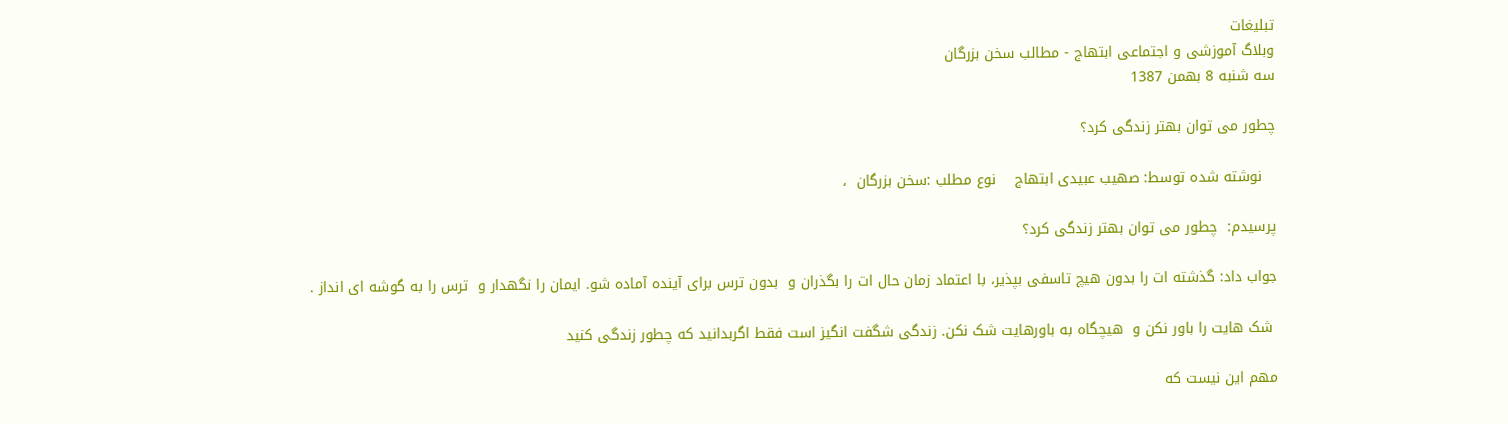تبلیغات
وبلاگ آموزشی و اجتماعی ابتهاج - مطالب سخن بزرگان
سه شنبه 8 بهمن 1387

چطور می توان بهتر زندگی کرد؟

   نوشته شده توسط: صهیب عبیدی ابتهاج    نوع مطلب :سخن بزرگان  ،

پرسیدم:  چطور می توان بهتر زندگی کرد؟

جواب داد: گذشته ات را بدون هیچ تاسفی بپذیر، با اعتماد زمان حال ات را بگذران و  بدون ترس برای آینده آماده شو. ایمان را نگهدار و  ترس را به گوشه ای انداز .

 شک هایت را باور نکن و  هیچگاه به باورهایت شک نکن. زندگی شگفت انگیز است فقط اگربدانید که چطور زندگی کنید

مهم این نیست که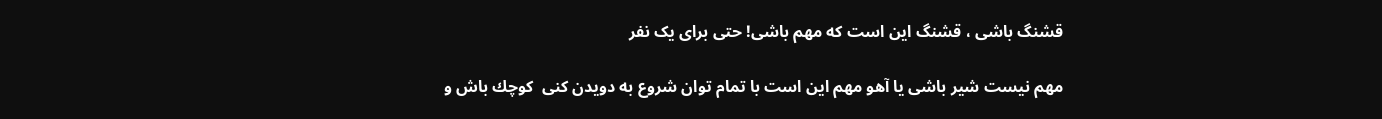قشنگ باشی ، قشنگ این است که مهم باشی! حتی برای یک نفر

مهم نیست شیر باشی یا آهو مهم این است با تمام توان شروع به دویدن کنی  كوچك باش و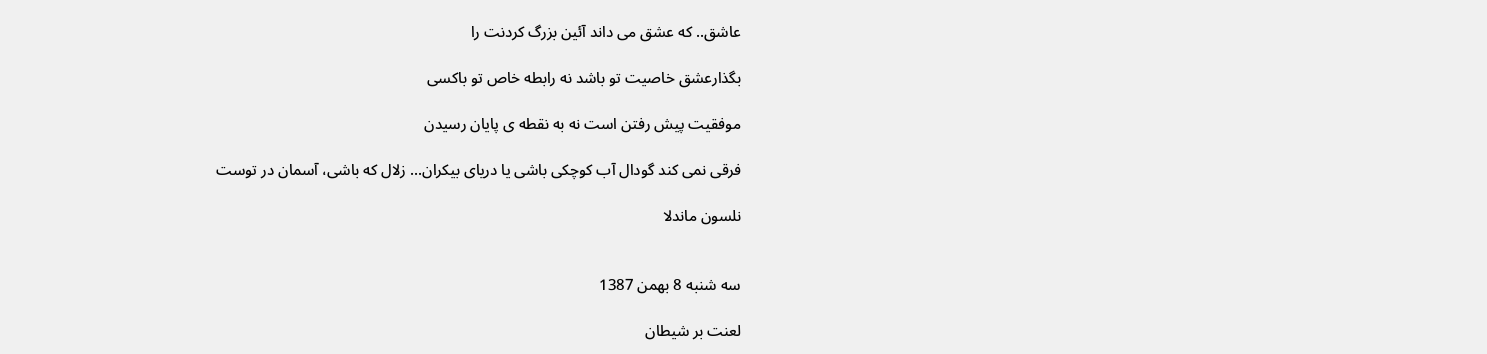عاشق.. كه عشق می داند آئین بزرگ كردنت را

بگذارعشق خاصیت تو باشد نه رابطه خاص تو باکسی

موفقیت پیش رفتن است نه به نقطه ی پایان رسیدن

فرقى نمی كند گودال آب كوچكى باشى یا دریاى بیكران... زلال كه باشى، آسمان در توست

نلسون ماندلا


سه شنبه 8 بهمن 1387

لعنت بر شیطان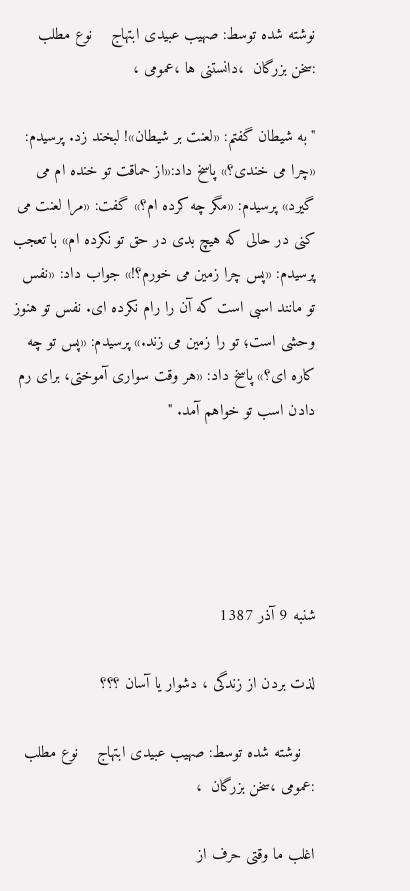نوشته شده توسط: صهیب عبیدی ابتهاج    نوع مطلب :سخن بزرگان  ،دانستنی ها ،عمومی ،

" به شیطان گفتم: «لعنت بر شیطان»! لبخند زد. پرسیدم: «چرا می خندی؟» پاسخ داد:«از حماقت تو خنده ام می گیرد» پرسیدم: «مگر چه كرده ام؟» گفت: «مرا لعنت می كنی در حالی كه هیچ بدی در حق تو نكرده ام» با تعجب پرسیدم: «پس چرا زمین می خورم؟!» جواب داد: «نفس تو مانند اسبی است كه آن را رام نكرده ای. نفس تو هنوز وحشی است؛ تو را زمین می زند.» پرسیدم: «پس تو چه كاره ای؟» پاسخ داد: «هر وقت سواری آموختی، برای رم دادن اسب تو خواهم آمد. "





شنبه 9 آذر 1387

لذت بردن از زندگی ، دشوار یا آسان ؟؟؟

   نوشته شده توسط: صهیب عبیدی ابتهاج    نوع مطلب :عمومی ،سخن بزرگان  ،

اغلب ما وقتی حرف از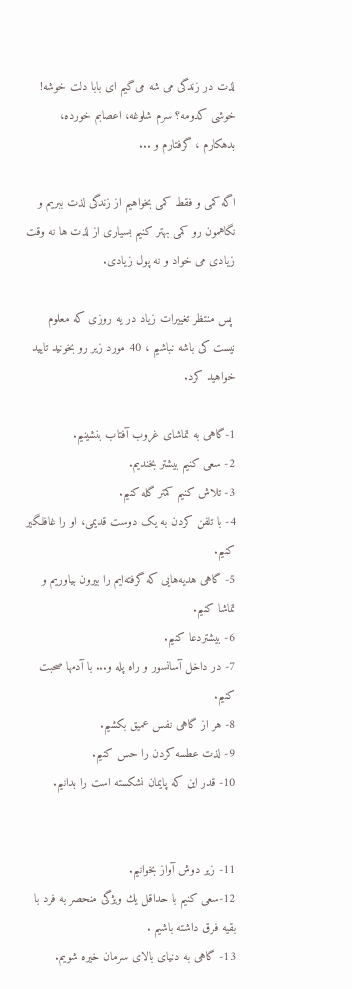لذت در زندگی می شه می‌گیم ای بابا دلت خوشه! خوشی كدومه؟ سرم شلوغه، اعصابم خورده، بدهكارم ، گرفتارم و ...

اگه كمی و فقط كمی بخواهیم از زندگی لذت ببریم و نگاهمون رو كمی بهتر كنیم بسیاری از لذت ها نه وقت زیادی می خواد و نه پول زیادی.

 پس منتظر تغییرات زیاد در یه روزی كه معلوم نیست كی باشه نباشیم ، 40 مورد زیر رو بخونید تایید خواهید كرد.

1-گاهی به تماشای غروب آفتاب بنشینیم.
2- سعی كنیم بیشتر بخندیم.
3- تلاش كنیم کمتر گله کنیم.
4- با تلفن کردن به یک دوست قدیمی، او را غافلگیر کنیم.
5- گاهی هدیه‌هایی که گرفته‌ایم را بیرون بیاوریم و تماشا کنیم.
6- بیشتردعا کنیم.
7- در داخل آسانسور و راه پله و... با آدمها صحبت کنیم.
8- هر از گاهی نفس عمیق بکشیم.
9- لذت عطسه کردن را حس کنیم.
10- قدر این که پایمان نشکسته است را بدانیم.


11- زیر دوش آواز بخوانیم.
12-سعی كنیم با حداقل یك ویژگی منحصر به فرد با بقیه فرق داشته باشیم .
13- گاهی به دنیای بالای سرمان خیره شویم.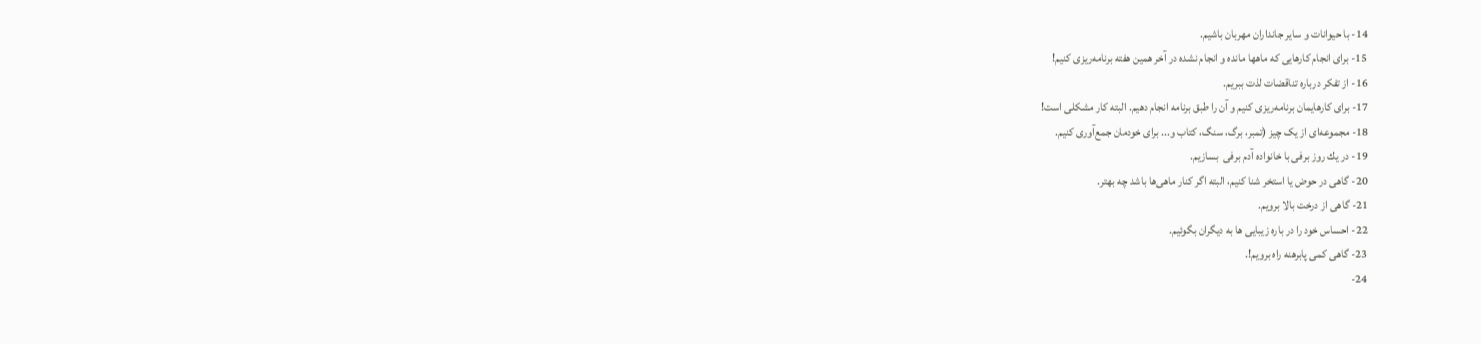14- با حیوانات و سایر جانداران مهربان باشیم.
15- برای انجام كارهایی كه ماهها مانده و انجام نشده در آخر همین هفته برنامه‌ریزی کنیم!
16- از تفكر درباره تناقضات لذت ببریم.
17- برای کارهایمان برنامه‌ریزی کنیم و آن را طبق برنامه انجام دهیم. البته کار مشکلی است!
18- مجموعه‌ای از یک چیز (تمبر، برگ، سنگ، كتاب و... برای خودمان جمع‌آوری کنیم.
19- در یك روز برفی با خانواده آدم برفی  بسازیم.
20- گاهی در حوض یا استخر شنا کنیم، البته اگر كنار ماهی‌ها باشد چه بهتر.
21- گاهی از درخت بالا برویم.
22- احساس خود را در باره زیبایی ها به دیگران بگوئیم.
23- گاهی كمی پابرهنه راه برویم!.
24-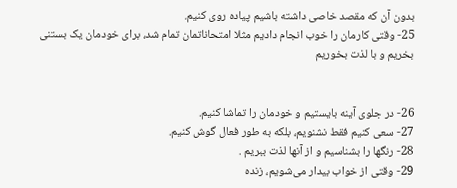بدون آن که مقصد خاصی داشته باشیم پیاده روی کنیم.
25- وقتی كارمان را خوب انجام دادیم مثلا امتحاناتمان تمام شد، برای خودمان یک بستنی بخریم و با لذت بخوریم


26- در جلوی آینه بایستیم و خودمان را تماشا كنیم.
27- سعی كنیم فقط نشنویم، بلكه به طور فعال گوش كنیم.
28- رنگها را بشناسیم و از آنها لذت ببریم .
29- وقتی از خواب بیدار می‌شویم، زنده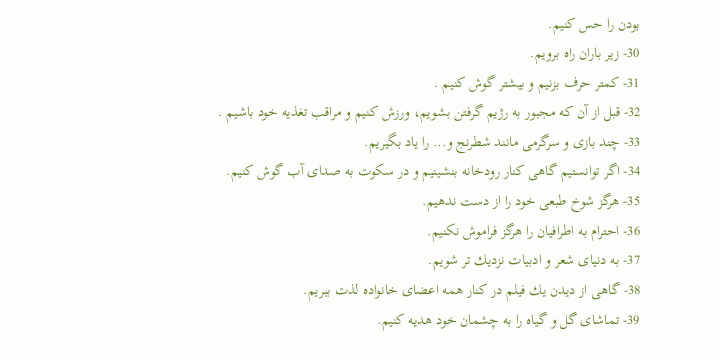بودن را حس کنیم.
30- زیر باران راه برویم.
31- کمتر حرف بزنیم و بیشتر گوش كنیم .
32- قبل از آن که مجبور به رژیم گرفتن بشویم، ورزش كنیم و مراقب تغذیه خود باشیم .
33- چند بازی و سرگرمی مانند شطرنج و... را یاد بگیریم.
34- اگر توانستیم گاهی کنار رودخانه بنشینیم و در سکوت به صدای آب گوش کنیم.
35- هرگز شوخ طبعی خود را از دست ندهیم.
36- احترام به اطرافیان را هرگز فراموش نكنیم.
37- به دنیای شعر و ادبیات نزدیك تر شویم.
38- گاهی از دیدن یك فیلم در كنار همه اعضای خانواده لذت ببریم.
39- تماشای گل و گیاه را به چشمان خود هدیه كنیم.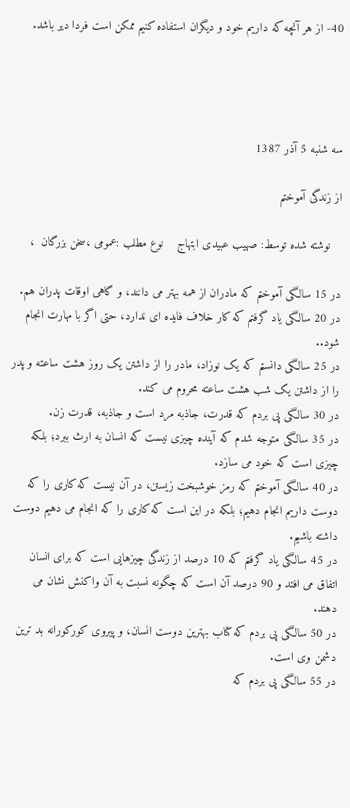40- از هر آنچه كه داریم خود و دیگران استفاده كنیم ممكن است فردا دیر باشد.




سه شنبه 5 آذر 1387

از زندگی آموختم

   نوشته شده توسط: صهیب عبیدی ابتهاج    نوع مطلب :عمومی ،سخن بزرگان  ،

در 15 سالگی آموختم که مادران از همه بهتر می دانند، و گاهی اوقات پدران هم.
در 20 سالگی یاد گرفتم که کار خلاف فایده ای ندارد، حتی اگر با مهارت انجام شود..
در 25 سالگی دانستم که یک نوزاد، مادر را از داشتن یک روز هشت ساعته و پدر را از داشتن یک شب هشت ساعته محروم می کند.
در 30 سالگی پی بردم که قدرت، جاذبه مرد است و جاذبه، قدرت زن.
در 35 سالگی متوجه شدم که آینده چیزی نیست که انسان به ارث ببرد؛ بلکه چیزی است که خود می سازد.
در 40 سالگی آموختم که رمز خوشبخت زیستن، در آن نیست که کاری را که دوست داریم انجام دهیم؛ بلکه در این است که کاری را که انجام می دهیم دوست داشته باشیم.
در 45 سالگی یاد گرفتم که 10 درصد از زندگی چیزهایی است که برای انسان اتفاق می افتد و 90 درصد آن است که چگونه نسبت به آن واکنش نشان می دهند.
در 50 سالگی پی بردم که کتاب بهترین دوست انسان، و پیروی کورکورانه بد ترین دشمن وی است.
در 55 سالگی پی بردم که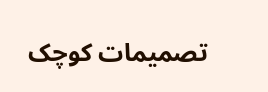تصمیمات کوچک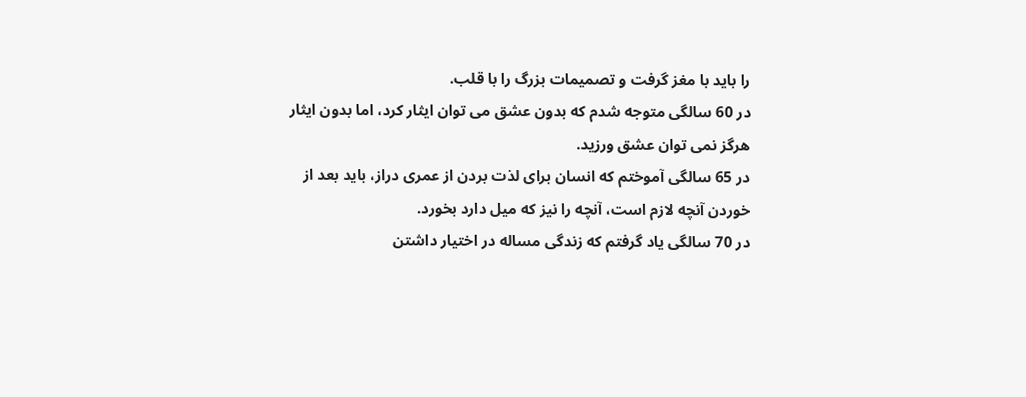را باید با مغز گرفت و تصمیمات بزرگ را با قلب.
در 60 سالگی متوجه شدم که بدون عشق می توان ایثار کرد، اما بدون ایثار هرگز نمی توان عشق ورزید.
در 65 سالگی آموختم که انسان برای لذت بردن از عمری دراز، باید بعد از خوردن آنچه لازم است، آنچه را نیز که میل دارد بخورد.
در 70 سالگی یاد گرفتم که زندگی مساله در اختیار داشتن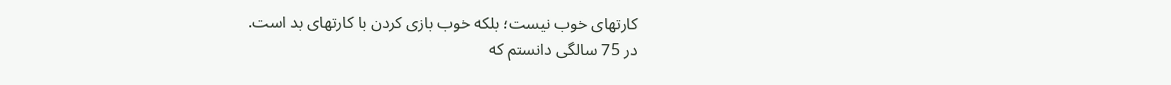کارتهای خوب نیست؛ بلکه خوب بازی کردن با کارتهای بد است.
در 75 سالگی دانستم که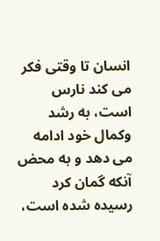انسان تا وقتی فکر می کند نارس است، به رشد وکمال خود ادامه می دهد و به محض آنکه گمان کرد رسیده شده است،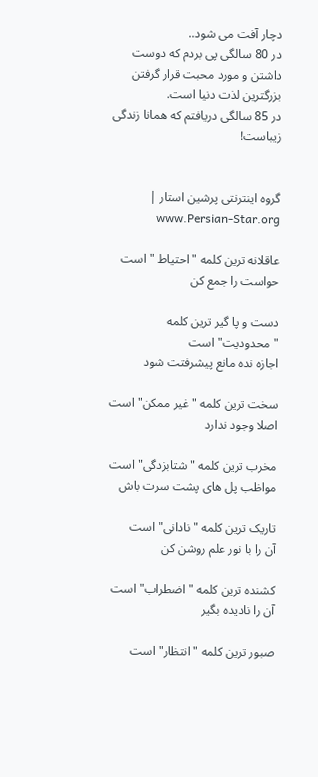دچار آفت می شود..
در 80 سالگی پی بردم که دوست داشتن و مورد محبت قرار گرفتن بزرگترین لذت دنیا است.
در 85 سالگی دریافتم که همانا زندگی زیباست!


گروه اینترنتی پرشین استار | www.Persian-Star.org

عاقلانه ترین کلمه "احتیاط " است
حواست را جمع کن

دست و پا گیر ترین کلمه "محدودیت" است
اجازه نده مانع پیشرفتت شود

سخت ترین کلمه "غیر ممکن" است
اصلا وجود ندارد

مخرب ترین کلمه "شتابزدگی" است
مواظب پل های پشت سرت باش

تاریک ترین کلمه "نادانی" است
آن را با نور علم روشن کن

کشنده ترین کلمه "اضطراب" است
آن را نادیده بگیر

صبور ترین کلمه "انتظار" است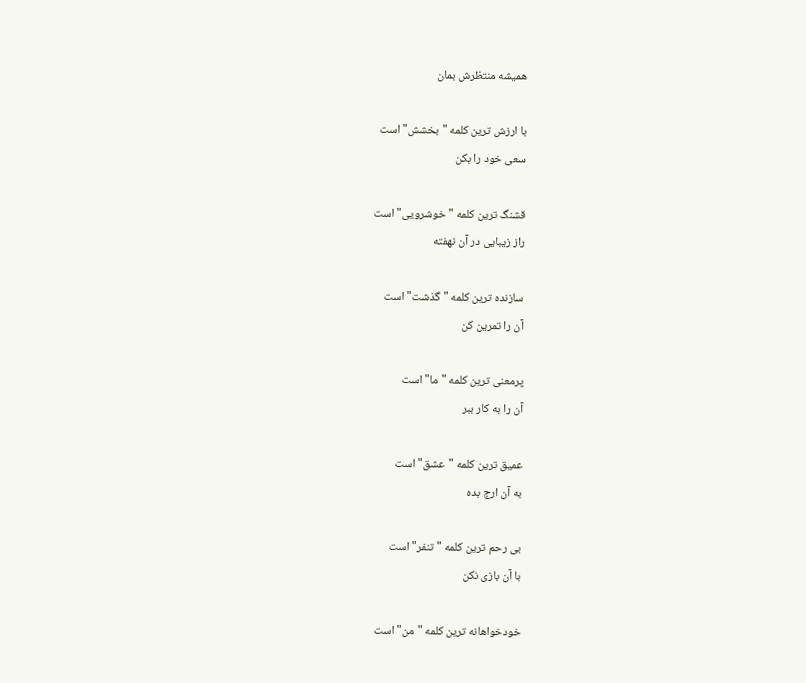همیشه منتظرش بمان

با ارزش ترین کلمه "بخشش" است
سعی خود را بکن

قشنگ ترین کلمه "خوشرویی" است
راز زیبایی در آن نهفته

سازنده ترین کلمه "گذشت" است
آن را تمرین کن

پرمعنی ترین کلمه "ما" است
آن را به کار ببر

عمیق ترین کلمه "عشق" است
به آن ارج بده

بی رحم ترین کلمه "تنفر" است
با آن بازی نکن

خودخواهانه ترین کلمه "من" است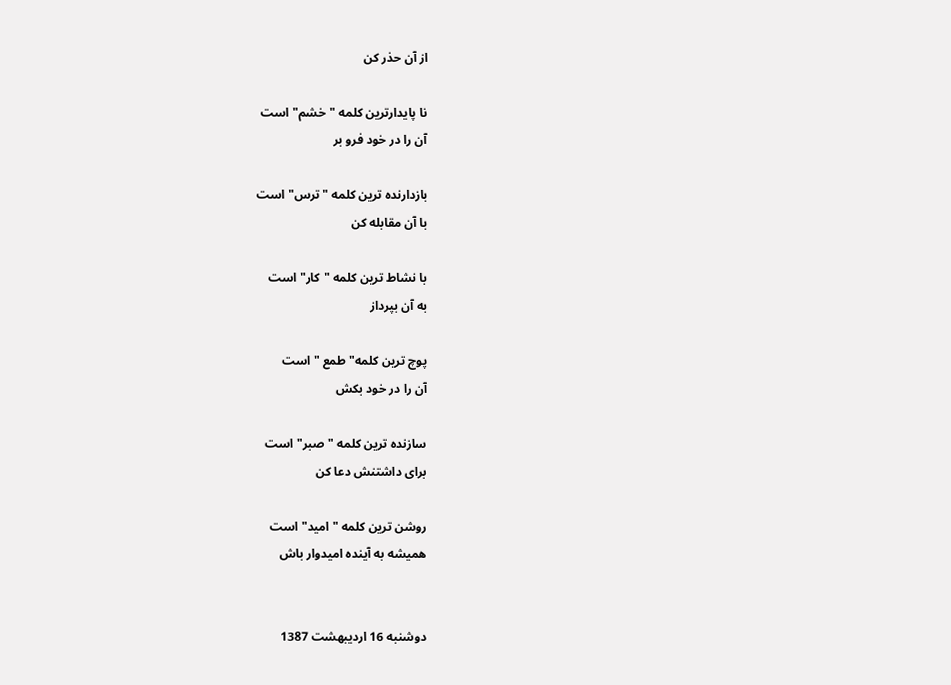از آن حذر کن

نا پایدارترین کلمه "خشم" است
آن را در خود فرو بر

بازدارنده ترین کلمه "ترس" است
با آن مقابله کن

با نشاط ترین کلمه "کار" است
به آن بپرداز

پوچ ترین کلمه"طمع " است
آن را در خود بکش

سازنده ترین کلمه "صبر" است
برای داشتنش دعا کن

روشن ترین کلمه "امید" است
همیشه به آینده امیدوار باش


دوشنبه 16 اردیبهشت 1387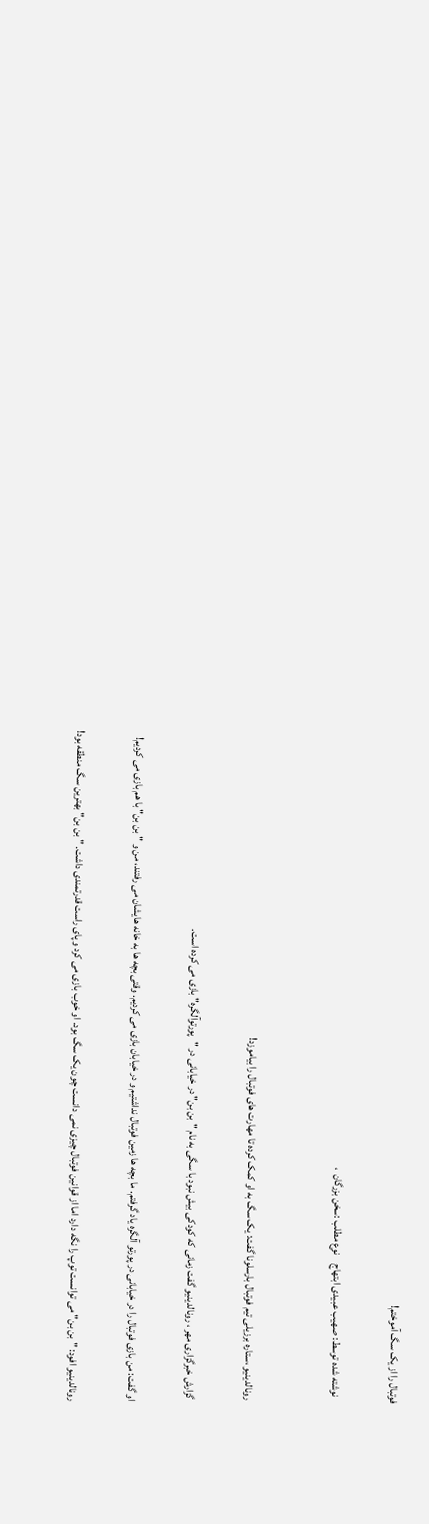فوتبال را از یک سگ آموختم!

   نوشته شده توسط: صهیب عبیدی ابتهاج    نوع مطلب :سخن بزرگان  ،


 رونالدینیو ،ستاره برزیلی تیم فوتبال بارسلونا گفت: یک سگ به او کمک کرده تا مهارت های فوتبال را بیاموزد!

 گزارش خبرگزاری مهر ، رونالدینیو گفت زمانی که کودکی بیش نبود با سگی به نام "بن بن" در خیابانی در "پورتوآلگره" بازی می کرده است.

او گفت: من بازی فوتبال را در خیابانی در پورتو آلگره یاد گرفتم. ما بچه ها زمین فوتبال نداشتیم و در خیابان بازی می کردیم. وقتی بچه ها به خانه هایشان می رفتند، من و "بن بن" با هم بازی می کردیم!

رونالدینیو افود: "بن بن" می توانست توپ را نگه دارد اما از قوانین فوتبال چیزی نمی دانست چون یک سگ بود. او خوب بازی می کرد و پای راست قدرتمندی داشت. "بن بن" بهترین سگ منطقه بود!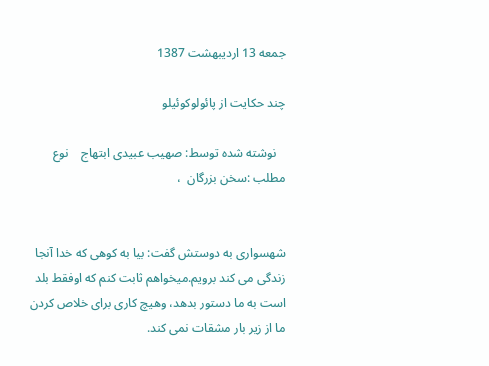جمعه 13 اردیبهشت 1387

چند حکایت از پائولوکوئیلو

   نوشته شده توسط: صهیب عبیدی ابتهاج    نوع مطلب :سخن بزرگان  ،


شهسواری به دوستش گفت: بیا به کوهی که خدا آنجا زندگی می کند برویم.میخواهم ثابت کنم که اوفقط بلد است به ما دستور بدهد، وهیچ کاری برای خلاص کردن ما از زیر بار مشقات نمی کند.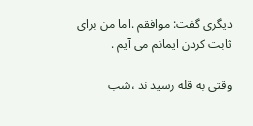دیگری گفت: موافقم .اما من برای ثابت کردن ایمانم می آیم .

وقتی به قله رسید ند ،شب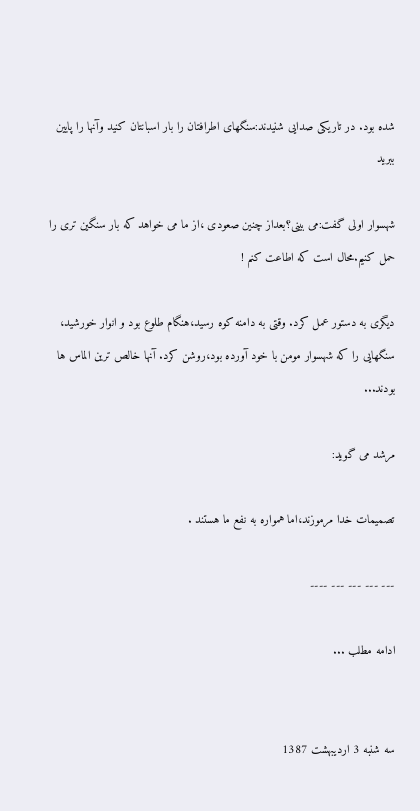شده بود. در تاریکی صدایی شنیدند:سنگهای اطرافتان را بار اسبانتان کنید وآنها را پایین ببرید

شهسوار اولی گفت:می بینی؟بعداز چنین صعودی ،از ما می خواهد که بار سنگین تری را حمل کنیم.محال است که اطاعت کنم !

دیگری به دستور عمل کرد. وقتی به دامنه کوه رسید،هنگام طلوع بود و انوار خورشید، سنگهایی را که شهسوار مومن با خود آورده بود،روشن کرد. آنها خالص ترین الماس ها بودند...

مرشد می گوید:

تصمیمات خدا مرموزند،اما همواره به نفع ما هستند .

--- --- --- --- ----

ادامه مطلب ...


سه شنبه 3 اردیبهشت 1387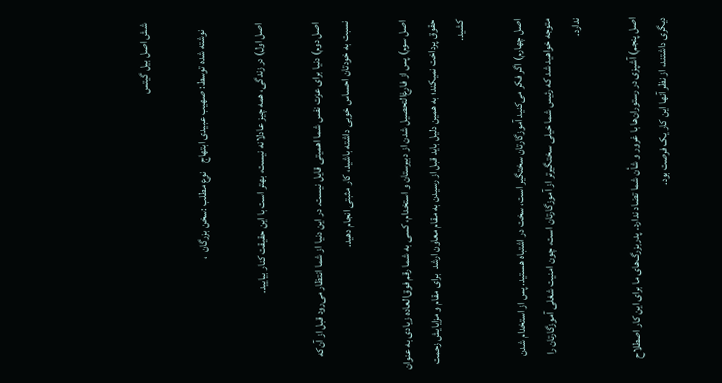شش اصل بیل گیتس

   نوشته شده توسط: صهیب عبیدی ابتهاج    نوع مطلب :سخن بزرگان  ،

اصل اول) د‌ر زند‌گی، همه چیز عاد‌لانه نیست، بهتر است با این حقیقت کنار بیایید‌.

اصل د‌وم) د‌نیا برای عزت نفس شما اهمیتی قایل نیست. د‌ر این د‌نیا از شما انتظار می‌رود‌ قبل از آن‌که نسبت به خود‌تان احساس خوبی د‌اشته باشید‌، کار مثبتی انجام د‌هید‌.

اصل سوم) پس از فارغ‌التحصیل شد‌ن از د‌بیرستان و استخد‌ام، کسی به شما رقم فوق‌العاد‌ه زیاد‌ی به عنوان حقوق پرد‌اخت نمیکند‌؛ به همین د‌لیل باید‌ قبل از رسید‌ن به مقام معاون ارشد ‌ برای مقام و مزایایش زحمت کشید‌.

اصل چهارم) اگر فکر می‌کنید‌ آموزگارتان سختگیر است، سخت د‌ر اشتباه هستید‌. پس از استخد‌ام شد‌ن متوجه خواهید‌ شد‌ که رئیس شما خیلی سختگیرتر از آموزگارتان است، چون امنیت شغلی آموزگارتان را ند‌ارد‌.

اصل پنجم) آشپزی د‌ر رستوران‌ها با غرور و شأن شما تضاد‌ ند‌ارد‌. پد‌ربزرگ‌های ما برای این کار اصطلاح د‌یگری د‌اشتند‌، از نظر آنها این کار یک فرصت بود‌.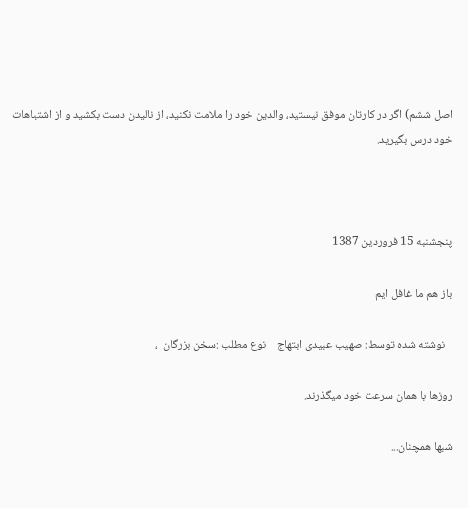اصل ششم) اگر د‌ر کارتان موفق نیستید‌، والد‌ین خود‌ را ملامت نکنید‌، از نالید‌ن د‌ست بکشید‌ و از اشتباهات خود‌ د‌رس بگیرید‌.



پنجشنبه 15 فروردین 1387

باز هم ما غافل ایم

   نوشته شده توسط: صهیب عبیدی ابتهاج    نوع مطلب :سخن بزرگان  ،

روزها با همان سرعت خود میگذرند.

شبها همچنان...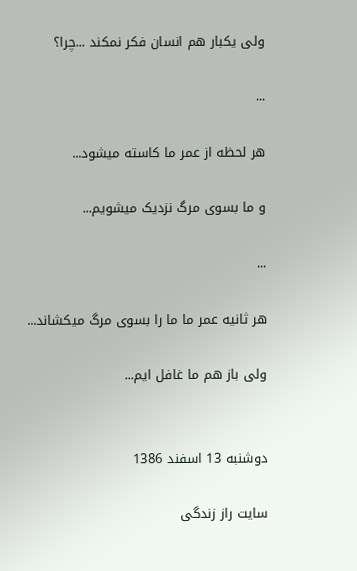ولی یکبار هم انسان فکر نمکند ...چرا؟

...

هر لحظه از عمر ما کاسته میشود...

و ما بسوی مرگ نزدیک میشویم...

...

هر ثانیه عمر ما ما را بسوی مرگ میکشاند...

ولی باز هم ما غافل ایم...


دوشنبه 13 اسفند 1386

سایت راز زندگی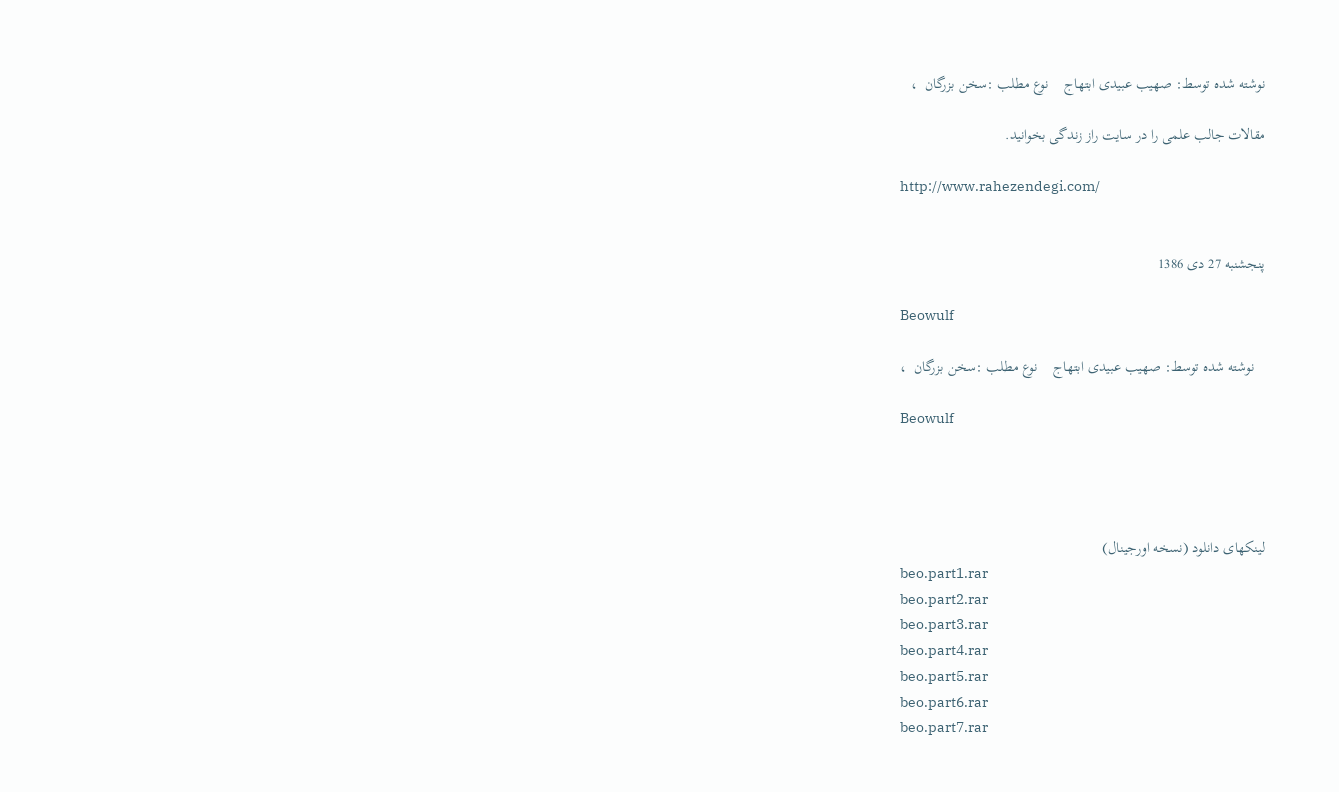نوشته شده توسط: صهیب عبیدی ابتهاج    نوع مطلب :سخن بزرگان  ،

مقالات جالب علمی را در سایت راز زندگی بخوانید.

http://www.rahezendegi.com/


پنجشنبه 27 دی 1386

Beowulf

   نوشته شده توسط: صهیب عبیدی ابتهاج    نوع مطلب :سخن بزرگان  ،

Beowulf




لینکهای دانلود (نسخه اورجینال)
beo.part1.rar
beo.part2.rar
beo.part3.rar
beo.part4.rar
beo.part5.rar
beo.part6.rar
beo.part7.rar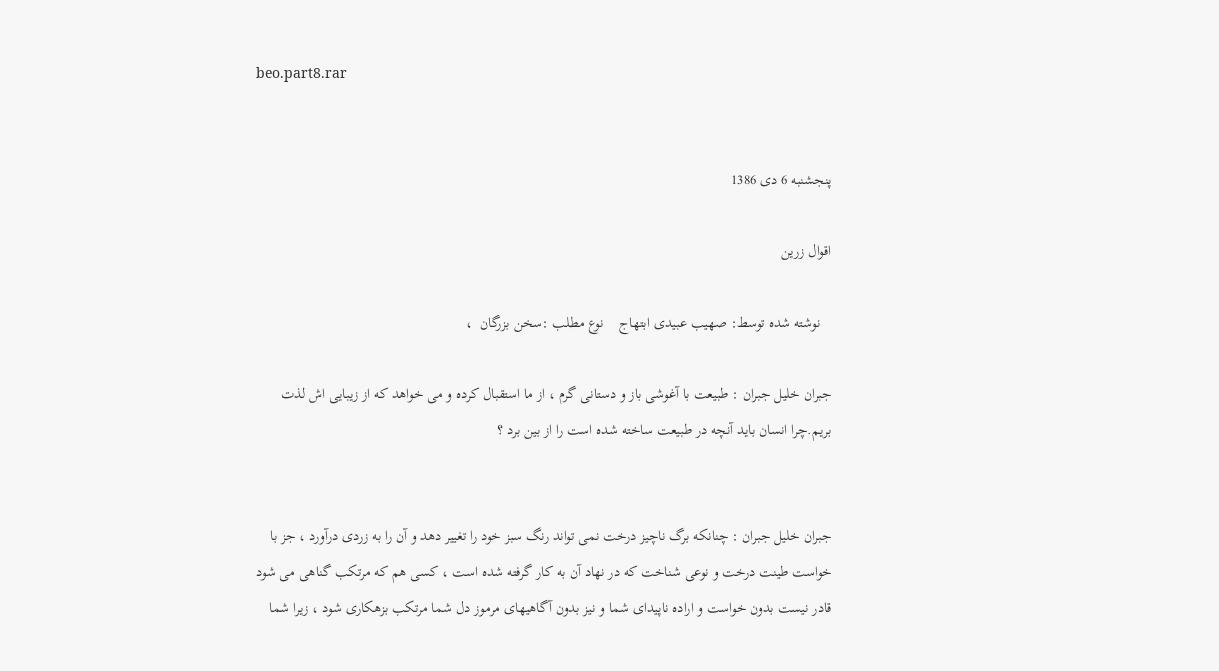beo.part8.rar


پنجشنبه 6 دی 1386

اقوال زرین

   نوشته شده توسط: صهیب عبیدی ابتهاج    نوع مطلب :سخن بزرگان  ،

جبران خلیل جبران : طبیعت با آغوشی باز و دستانی گرم ، از ما استقبال کرده و می خواهد که از زیبایی اش لذت بریم.چرا انسان باید آنچه در طبیعت ساخته شده است را از بین برد ؟


جبران خلیل جبران : چنانکه برگ ناچیز درخت نمی تواند رنگ سبز خود را تغییر دهد و آن را به زردی درآورد ، جز با خواست طینت درخت و نوعی شناخت که در نهاد آن به کار گرفته شده است ، کسی هم که مرتکب گناهی می شود قادر نیست بدون خواست و اراده ناپیدای شما و نیز بدون آگاهیهای مرموز دل شما مرتکب بزهکاری شود ، زیرا شما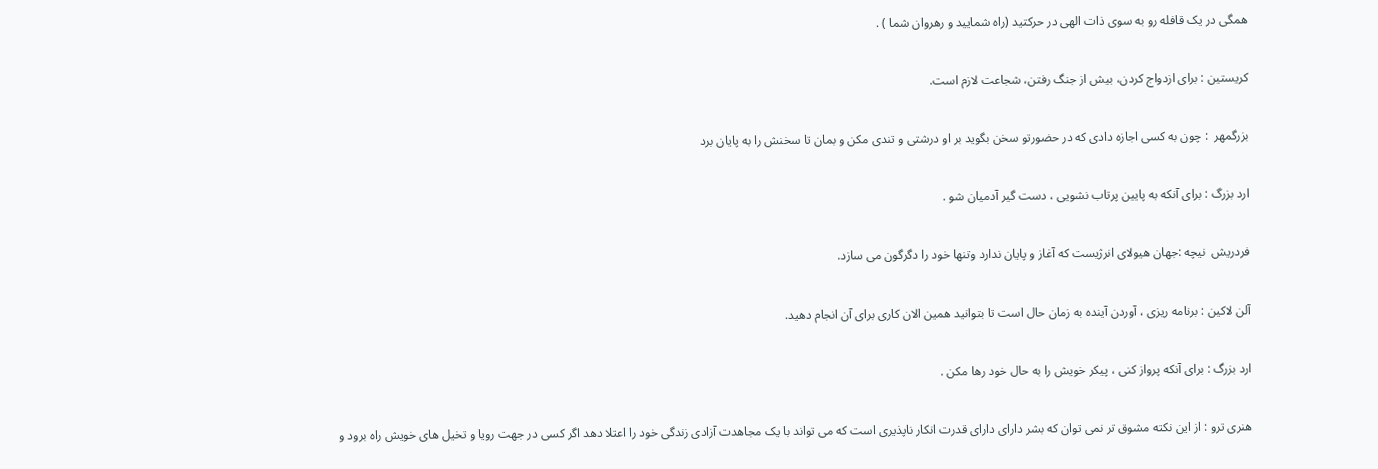همگی در یک قافله رو به سوی ذات الهی در حرکتید (راه شمایید و رهروان شما ) .


كریستین‌ : برای‌ ازدواج‌ كردن‌، بیش‌ از جنگ‌ رفتن‌، شجاعت‌ لازم‌ است‌.


بزرگمهر  : چون به کسی اجازه دادی که در حضورتو سخن بگوید بر او درشتی و تندی مکن و بمان تا سخنش را به پایان برد


ارد بزرگ : برای آنکه به پایین پرتاب نشویی ، دست گیر آدمیان شو .


فردریش  نیچه :جهان هیولای انرژیست که آغاز و پایان ندارد وتنها خود را دگرگون می سازد.


آلن لاکین : برنامه ریزی ، آوردن آینده به زمان حال است تا بتوانید همین الان کاری برای آن انجام دهید.


ارد بزرگ : برای آنکه پرواز کنی ، پیکر خویش را به حال خود رها مکن .


هنری ترو : از این نکته مشوق تر نمی توان که بشر دارای دارای قدرت انکار ناپذیری است که می تواند با یک مجاهدت آزادی زندگی خود را اعتلا دهد اگر کسی در جهت رویا و تخیل های خویش راه برود و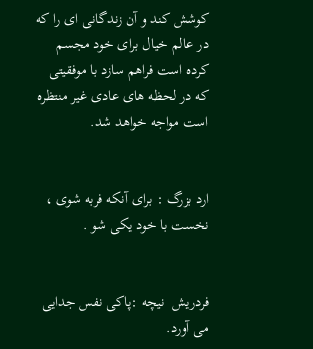کوشش کند و آن زندگانی ای را که در عالم خیال برای خود مجسم کرده است فراهم سازد با موفقیتی که در لحظه های عادی غیر منتظره است مواجه خواهد شد.


ارد بزرگ : برای آنکه فربه شوی ، نخست با خود یکی شو .


فردریش  نیچه :پاکی نفس جدایی می آورد.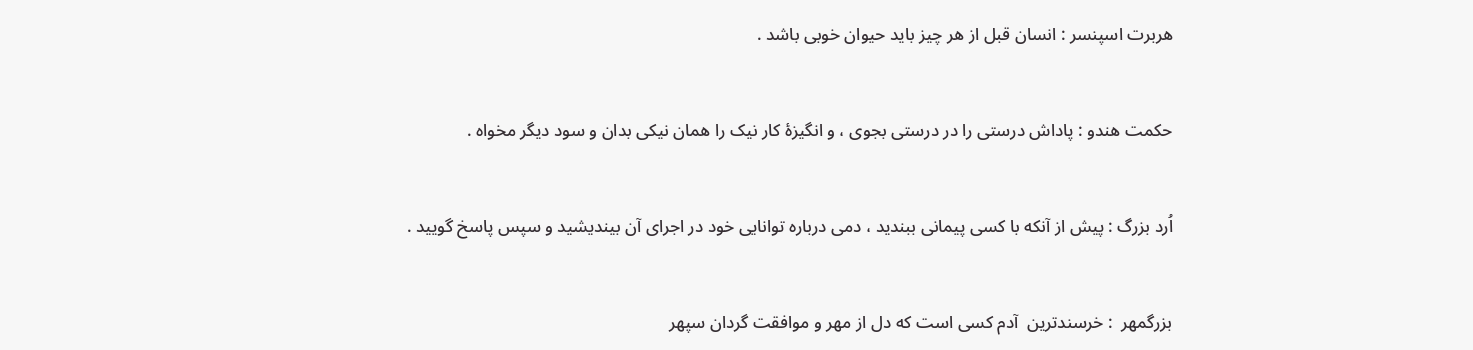هربرت اسپنسر : انسان قبل از هر چیز باید حیوان خوبی باشد .


حکمت هندو : پاداش درستی را در درستی بجوی ، و انگیزۀ کار نیک را همان نیکی بدان و سود دیگر مخواه .


اُرد بزرگ : پیش از آنکه با کسی پیمانی ببندید ، دمی درباره توانایی خود در اجرای آن بیندیشید و سپس پاسخ گویید .


بزرگمهر  : خرسندترین  آدم کسی است که دل از مهر و موافقت گردان سپهر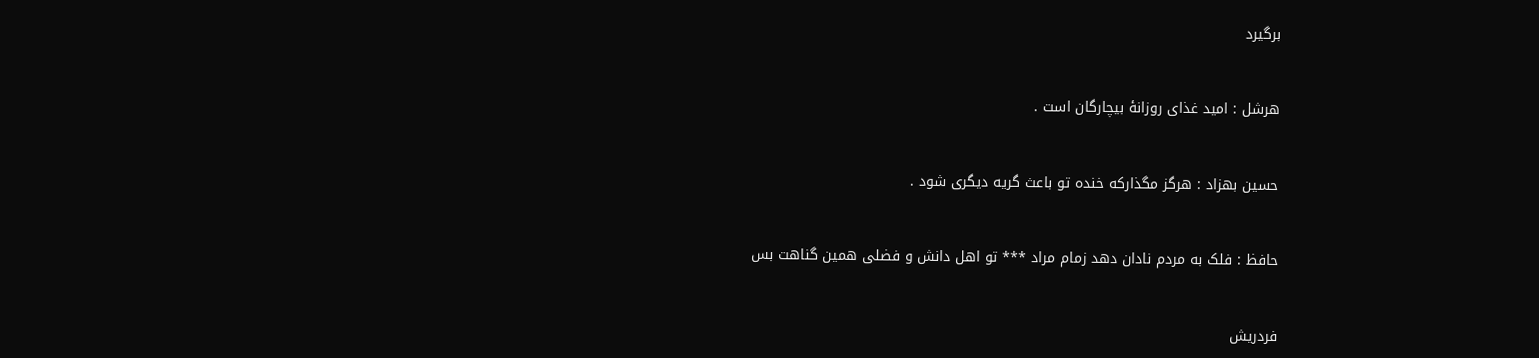برگیرد


هرشل : امید غذای روزانۀ بیچارگان است .


حسین بهزاد : هرگز مگذاركه خنده تو باعث گریه دیگری شود .


حافظ : فلک به مردم نادان دهد زمام مراد *** تو اهل دانش و فضلی همین گناهت بس


فردریش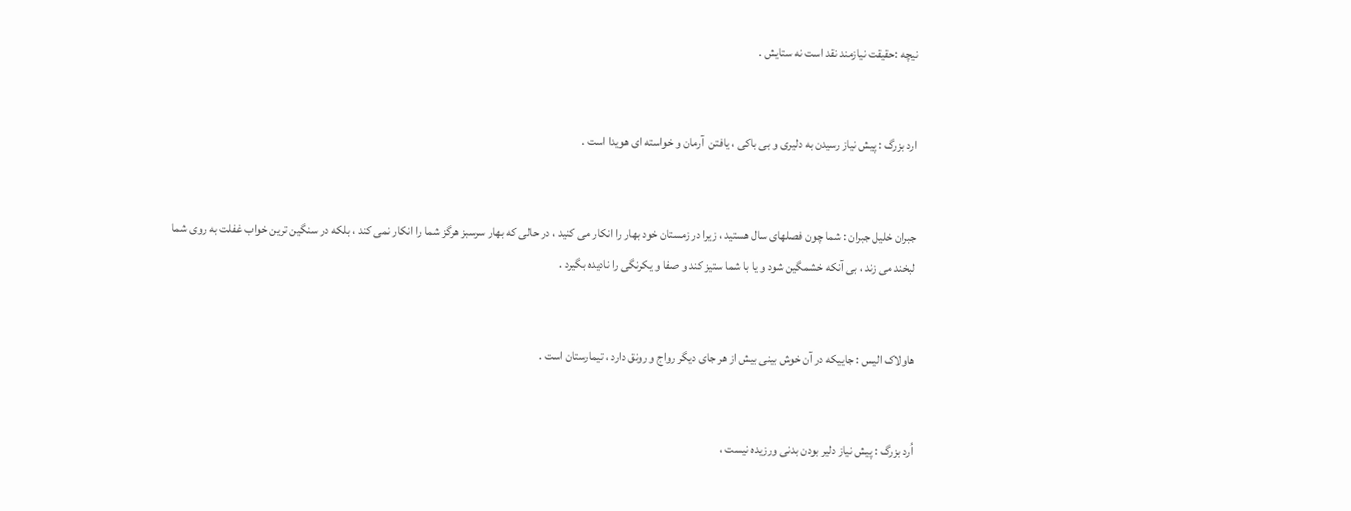نیچه :حقیقت نیازمند نقد است نه ستایش .


ارد بزرگ : پیش نیاز رسیدن به دلیری و بی باکی ، یافتن  آرمان و خواسته ای هویدا است .


جبران خلیل جبران : شما چون فصلهای سال هستید ، زیرا در زمستان خود بهار را انکار می کنید ، در حالی که بهار سرسبز هرگز شما را انکار نمی کند ، بلکه در سنگین ترین خواب غفلت به روی شما لبخند می زند ، بی آنکه خشمگین شود و یا با شما ستیز کند و صفا و یکرنگی را نادیده بگیرد .


هاولاک الیس : جاییکه در آن خوش بینی بیش از هر جای دیگر رواج و رونق دارد ، تیمارستان است .


اُرد بزرگ : پیش نیاز دلیر بودن بدنی ورزیده نیست ،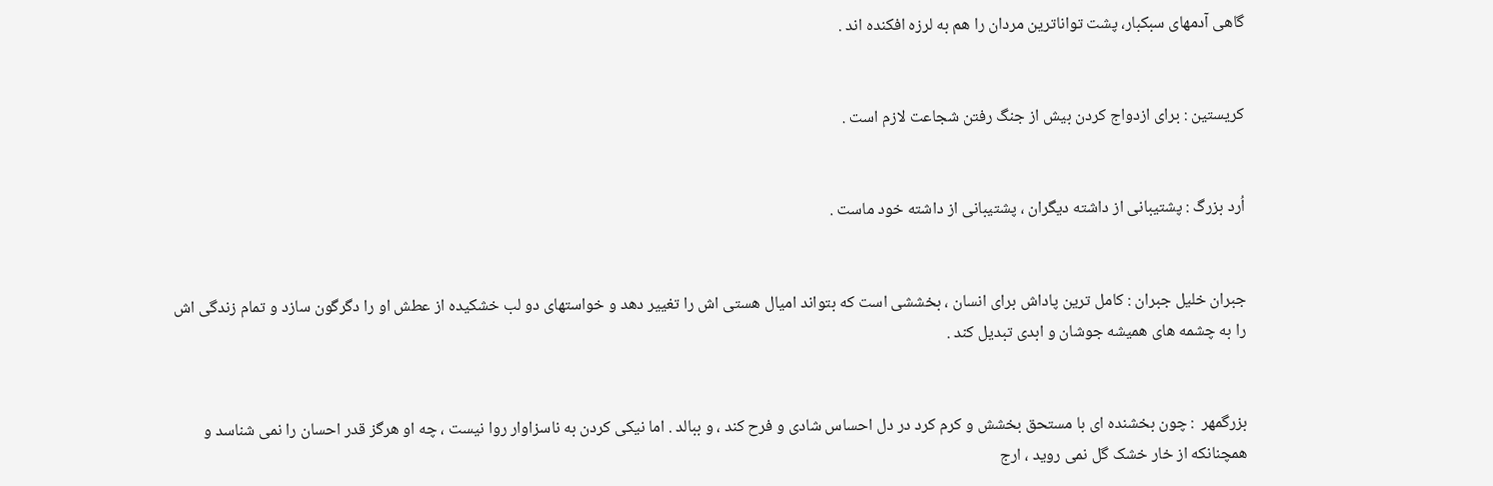گاهی آدمهای سبکبار، پشت تواناترین مردان را هم به لرزه افکنده اند .


كریستین : برای ازدواج كردن بیش از جنگ رفتن شجاعت لازم است .


اُرد بزرگ : پشتیبانی از داشته دیگران ، پشتیبانی از داشته خود ماست .


جبران خلیل جبران : کامل ترین پاداش برای انسان ، بخششی است که بتواند امیال هستی اش را تغییر دهد و خواستهای دو لب خشکیده از عطش او را دگرگون سازد و تمام زندگی اش را به چشمه های همیشه جوشان و ابدی تبدیل کند .


بزرگمهر  : چون بخشنده ای با مستحق بخشش و کرم کرد در دل احساس شادی و فرح کند ، و ببالد . اما نیکی کردن به ناسزاوار روا نیست ، چه او هرگز قدر احسان را نمی شناسد و همچنانکه از خار خشک گل نمی روید ، ارج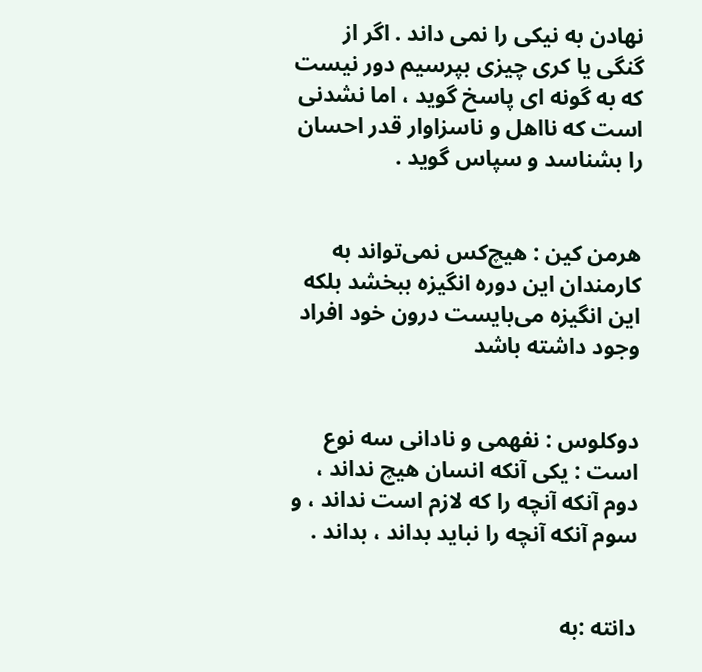نهادن به نیکی را نمی داند . اگر از گنگی یا کری چیزی بپرسیم دور نیست که به گونه ای پاسخ گوید ، اما نشدنی است که نااهل و ناسزاوار قدر احسان را بشناسد و سپاس گوید .


هرمن كین : هیچ‌كس نمی‌تواند به كارمندان این دوره انگیزه ببخشد بلكه این انگیزه می‌بایست درون خود افراد وجود داشته باشد


دوکلوس : نفهمی و نادانی سه نوع است : یکی آنکه انسان هیچ نداند ، دوم آنکه آنچه را که لازم است نداند ، و سوم آنکه آنچه را نباید بداند ، بداند .


دانته :به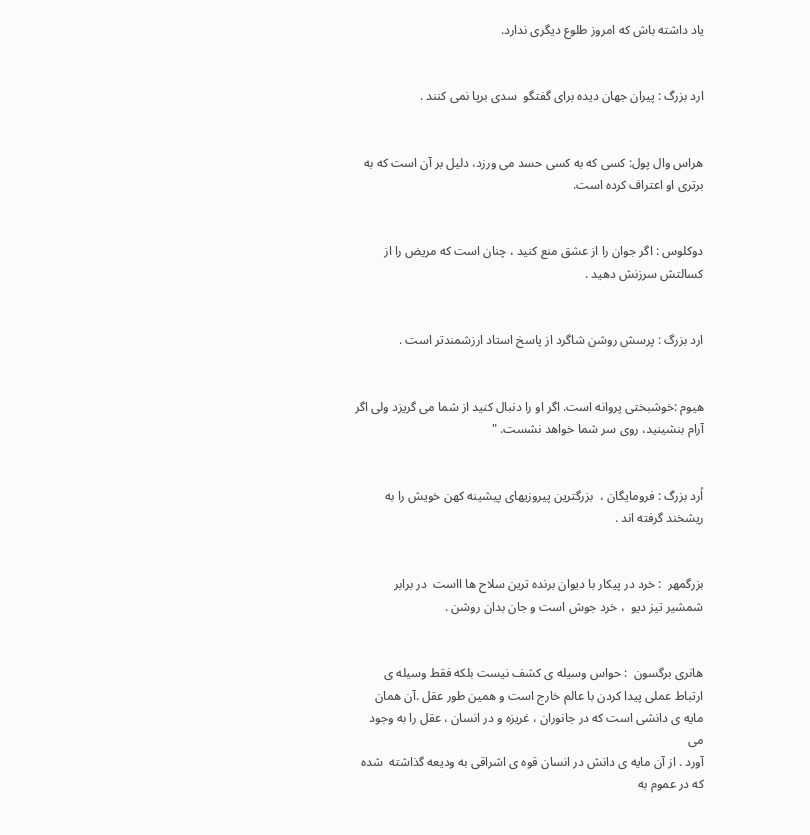یاد داشته باش كه امروز طلوع دیگری ندارد.


ارد بزرگ : پیران جهان دیده برای گفتگو  سدی برپا نمی کنند .


هراس وال پول: کسی که به کسی حسد می ورزد، دلیل بر آن است که به برتری او اعتراف کرده است.


دوکلوس : اگر جوان را از عشق منع کنید ، چنان است که مریض را از کسالتش سرزنش دهید .


ارد بزرگ : پرسش روشن شاگرد از پاسخ استاد ارزشمندتر است .


هیوم :خوشبختی پروانه است. اگر او را دنبال کنید از شما می گریزد ولی اگر آرام بنشینید، روی سر شما خواهد نشست. "


اُرد بزرگ : فرومایگان ،  بزرگترین پیروزیهای پیشینه کهن خویش را به ریشخند گرفته اند .


بزرگمهر  : خرد در پیکار با دیوان برنده ترین سلاح ها ااست  در برابر شمشیر تیز دیو  ، خرد جوش است و جان بدان روشن .


هانری برگسون  : حواس وسیله ی کشف نیست بلکه فقط وسیله ی ارتباط عملی پیدا کردن با عالم خارج است و همین طور عقل .آن همان مایه ی دانشی است که در جانوران ، غریزه و در انسان ، عقل را به وجود می
آورد . از آن مایه ی دانش در انسان قوه ی اشراقی به ودیعه گذاشته  شده که در عموم به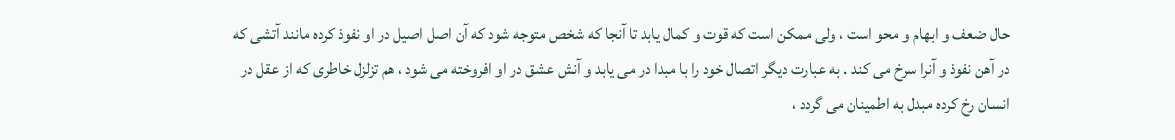حال ضعف و ابهام و محو است ، ولی ممکن است که قوت و کمال یابد تا آنجا که شخص متوجه شود که آن اصل اصیل در او نفوذ کرده مانند آتشی که در آهن نفوذ و آنرا سرخ می کند . به عبارت دیگر اتصال خود را با مبدا در می یابد و آنش عشق در او افروخته می شود ، هم تزلزل خاطری که از عقل در انسان رخ کرده مبدل به اطمینان می گردد ،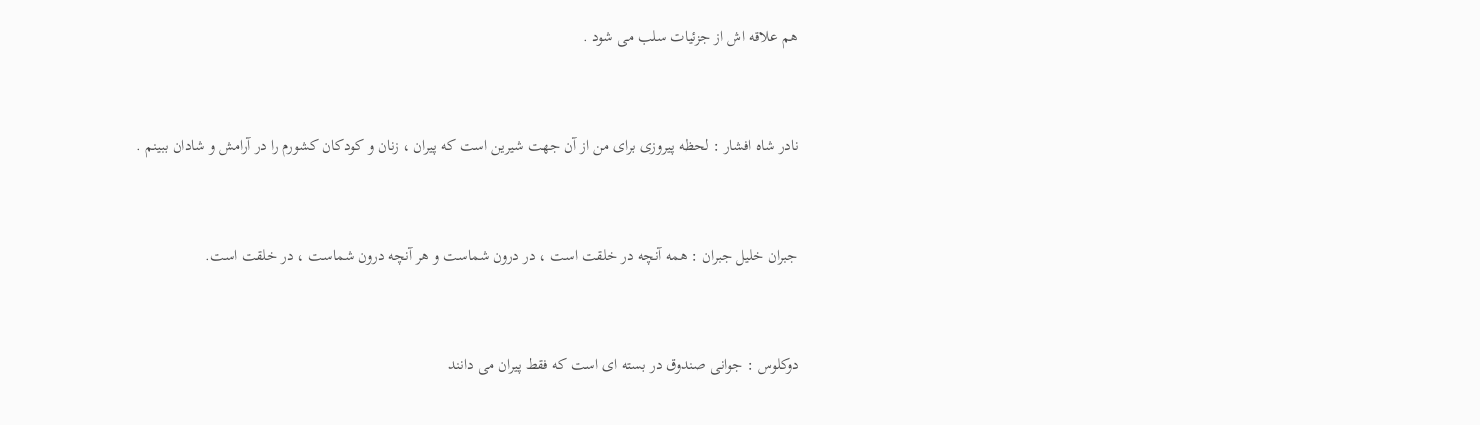هم علاقه اش از جزئیات سلب می شود .


نادر شاه افشار : لحظه پیروزی برای من از آن جهت شیرین است که پیران ، زنان و کودکان کشورم را در آرامش و شادان ببینم .


جبران خلیل جبران : همه آنچه در خلقت است ، در درون شماست و هر آنچه درون شماست ، در خلقت است.


دوکلوس : جوانی صندوق در بسته ای است که فقط پیران می دانند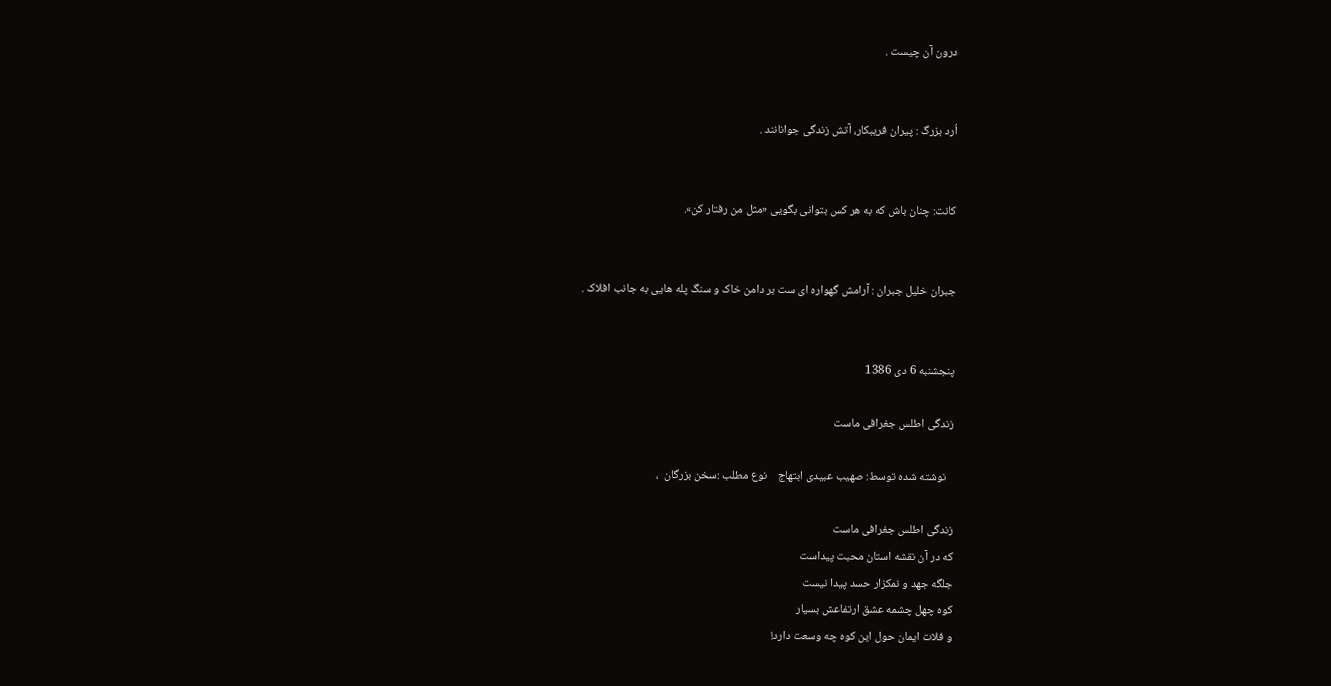درون آن چیست .


اُرد بزرگ : پیران فریبکار، آتش زندگی جوانانند .


کانت: چنان باش که به هر کس بتوانی بگویی «مثل من رفتار کن».


جبران خلیل جبران : آرامش گهواره ای ست بر دامن خاک و سنگ پله هایی به جانب افلاک .


پنجشنبه 6 دی 1386

زندگی اطلس جغرافی ماست

   نوشته شده توسط: صهیب عبیدی ابتهاج    نوع مطلب :سخن بزرگان  ،

زندگی اطلس جغرافی ماست
که در آن نقشه استان محبت پیداست
جلگه جهد و نمکزار حسد پیدا نیست
کوه چهل چشمه عشق ارتفاعش بسیار
و فلات ایمان حول این کوه چه وسعت دارد!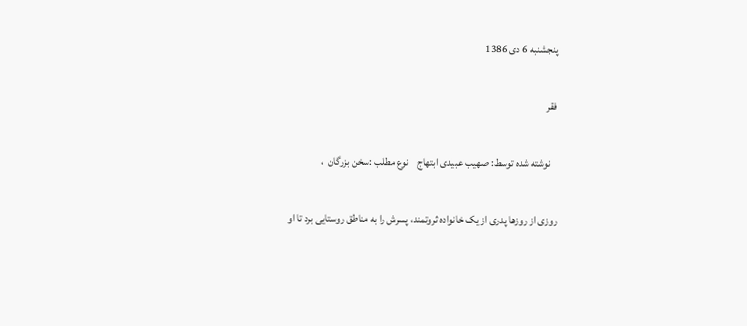پنجشنبه 6 دی 1386

فقر

   نوشته شده توسط: صهیب عبیدی ابتهاج    نوع مطلب :سخن بزرگان  ،

روزی از روزها پدری از یک خانواده ثروتمند، پسرش را به مناطق روستایی برد تا او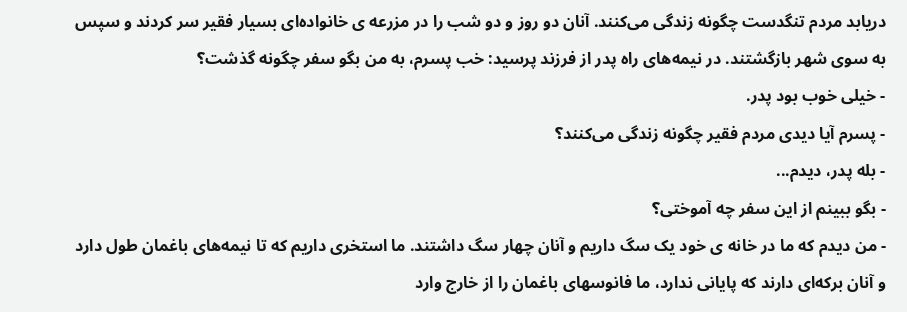دریابد مردم تنگدست چگونه زندگی می‌کنند. آنان دو روز و دو شب را در مزرعه ی خانواده‌ای بسیار فقیر سر کردند و سپس به سوی شهر بازگشتند. در نیمه‌های راه پدر از فرزند پرسید: خب پسرم، به من بگو سفر چگونه گذشت؟
- خیلی خوب بود پدر.
- پسرم آیا دیدی مردم فقیر چگونه زندگی می‌کنند؟
- بله پدر، دیدم...
- بگو ببینم از این سفر چه آموختی؟
- من دیدم که ما در خانه ی خود یک سگ داریم و آنان چهار سگ داشتند. ما استخری داریم که تا نیمه‌های باغمان طول دارد و آنان برکه‌ای دارند که پایانی ندارد، ما فانوسهای باغمان را از خارج وارد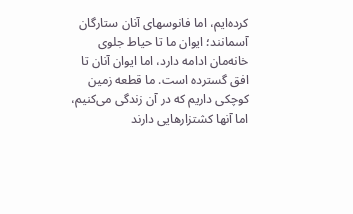کرده‌ایم، اما فانوسهای آنان ستارگان آسمانند؛ ایوان ما تا حیاط جلوی خانه‌مان ادامه دارد، اما ایوان آنان تا افق گسترده است. ما قطعه زمین کوچکی داریم که در آن زندگی می‌کنیم، اما آنها کشتزارهایی دارند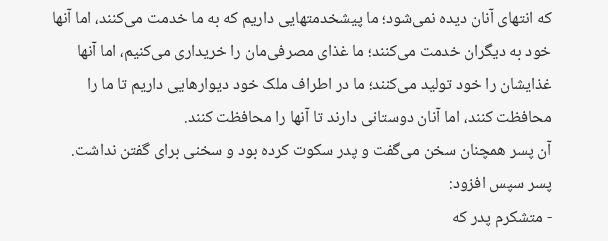که انتهای آنان دیده نمی‌شود؛ ما پیشخدمتهایی داریم که به ما خدمت می‌کنند، اما آنها خود به دیگران خدمت می‌کنند؛ ما غذای مصرفی‌مان را خریداری می‌کنیم، اما آنها غذایشان را خود تولید می‌کنند؛ ما در اطراف ملک خود دیوارهایی داریم تا ما را محافظت کنند، اما آنان دوستانی دارند تا آنها را محافظت کنند.
آن پسر همچنان سخن می‌گفت و پدر سکوت کرده بود و سخنی برای گفتن نداشت. پسر سپس افزود:
- متشکرم پدر که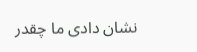نشان دادی ما چقدر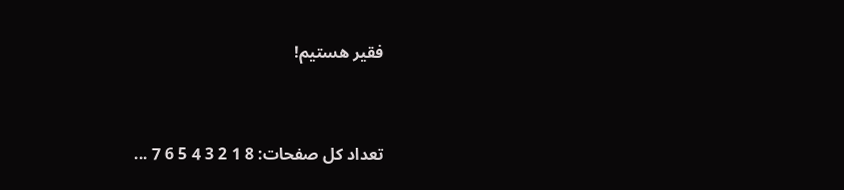فقیر هستیم!


تعداد کل صفحات: 8 1 2 3 4 5 6 7 ...